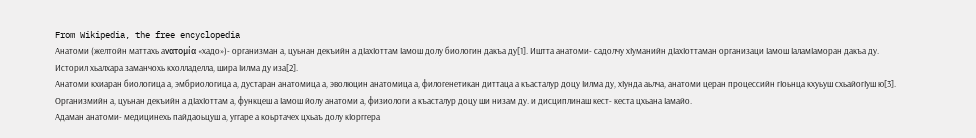From Wikipedia, the free encyclopedia
Анатоми (желтойн маттахь аνατομία «хадо»)- организман а, цуьнан декъийн а дӀахӀоттам Ӏамош долу биологин дакъа ду[1]. Иштта анатоми- садолчу хӀуманийн дӀахӀоттаман организаци Ӏамош ӀаламӀаморан дакъа ду. Историл хьалхара заманчохь кхолладелла, шира Ӏилма ду иза[2].
Анатоми кхиаран биологица а, эмбриологица а, дустаран анатомица а, эволюцин анатомица а, филогенетикан диттаца а къасталур доцу Ӏилма ду, хӀунда аьлча, анатоми церан процессийн гӀоьнца кхуьуш схьайогӀуш ю[3].
Организмийн а, цуьнан декъийн а дӀахӀоттам а, функцеш а Ӏамош йолу анатоми а, физиологи а къасталур доцу ши низам ду. и дисциплинаш кест- кеста цхьана Ӏамайо.
Адаман анатоми- медицинехь пайдаоьцуш а, уггаре а коьртачех цхьаъ долу кӀорггера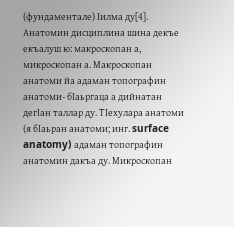(фундаментале) Ӏилма ду[4].
Анатомин дисциплина шина декъе екъалуш ю: макроскопан а, микроскопан а. Макроскопан анатоми йа адаман топографин анатоми- бӀаьргаца а дийнатан дегӀан таллар ду. ТӀехулара анатоми (я бӀаьран анатоми; инг. surface anatomy) адаман топографин анатомин дакъа ду. Микроскопан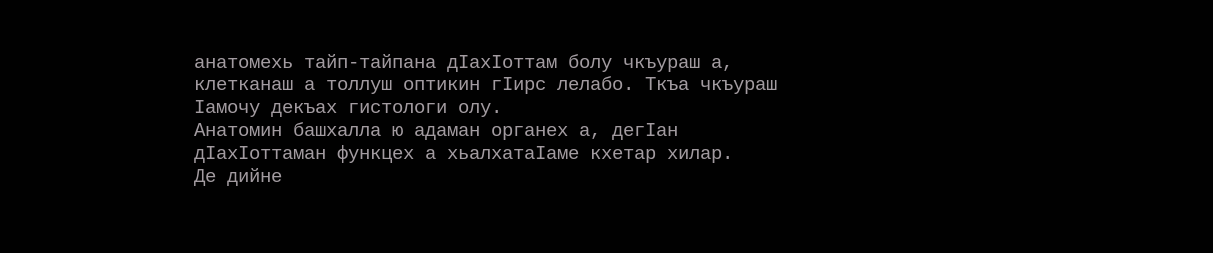анатомехь тайп-тайпана дӀахӀоттам болу чкъураш а, клетканаш а толлуш оптикин гӀирс лелабо. Ткъа чкъураш Ӏамочу декъах гистологи олу.
Анатомин башхалла ю адаман органех а, дегӀан дӀахӀоттаман функцех а хьалхатаӀаме кхетар хилар.
Де дийне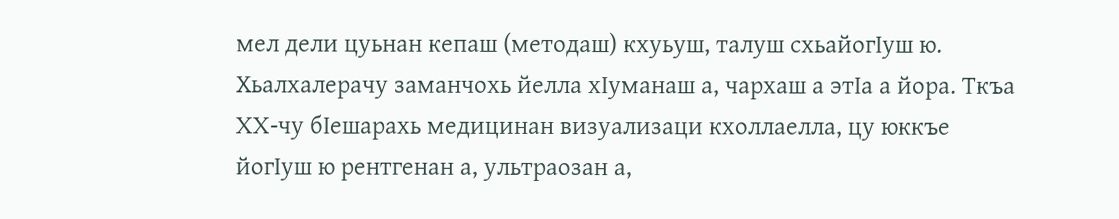мел дели цуьнан кепаш (методаш) кхуьуш, талуш схьайогӀуш ю. Хьалхалерачу заманчохь йелла хӀуманаш а, чархаш а этӀа а йора. Ткъа XX-чу бӀешарахь медицинан визуализаци кхоллаелла, цу юккъе йогӀуш ю рентгенан а, ультраозан а,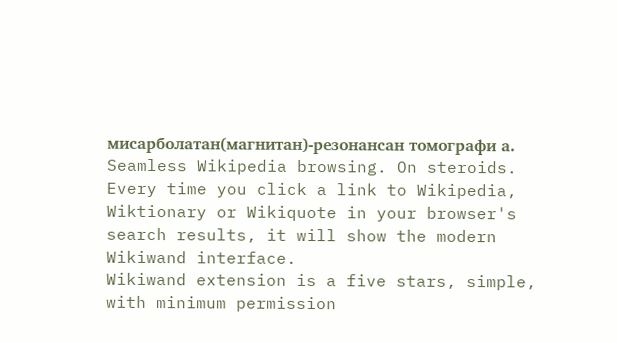мисарболатан(магнитан)-резонансан томографи а.
Seamless Wikipedia browsing. On steroids.
Every time you click a link to Wikipedia, Wiktionary or Wikiquote in your browser's search results, it will show the modern Wikiwand interface.
Wikiwand extension is a five stars, simple, with minimum permission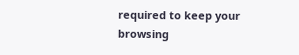required to keep your browsing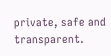private, safe and transparent.